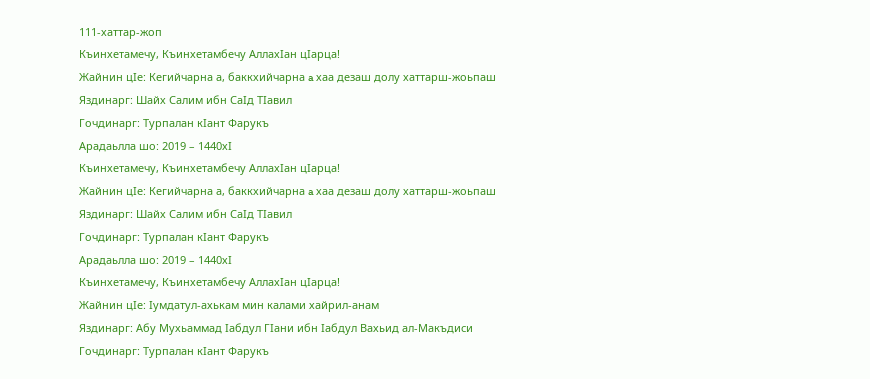111-хаттар-жоп
Къинхетамечу, Къинхетамбечу АллахIан цIарца!
Жайнин цIе: Кегийчарна а, баккхийчарна a хаа дезаш долу хаттарш-жоьпаш
Яздинарг: Шайх Салим ибн СаIд ТIавил
Гочдинарг: Турпалан кIант Фарукъ
Арадаьлла шо: 2019 – 1440хI
Къинхетамечу, Къинхетамбечу АллахIан цIарца!
Жайнин цIе: Кегийчарна а, баккхийчарна a хаа дезаш долу хаттарш-жоьпаш
Яздинарг: Шайх Салим ибн СаIд ТIавил
Гочдинарг: Турпалан кIант Фарукъ
Арадаьлла шо: 2019 – 1440хI
Къинхетамечу, Къинхетамбечу АллахIан цIарца!
Жайнин цIе: Iумдатул-ахькам мин калами хайрил-анам
Яздинарг: Абу Мухьаммад Iабдул ГIани ибн Iабдул Вахьид ал-Макъдиси
Гочдинарг: Турпалан кIант Фарукъ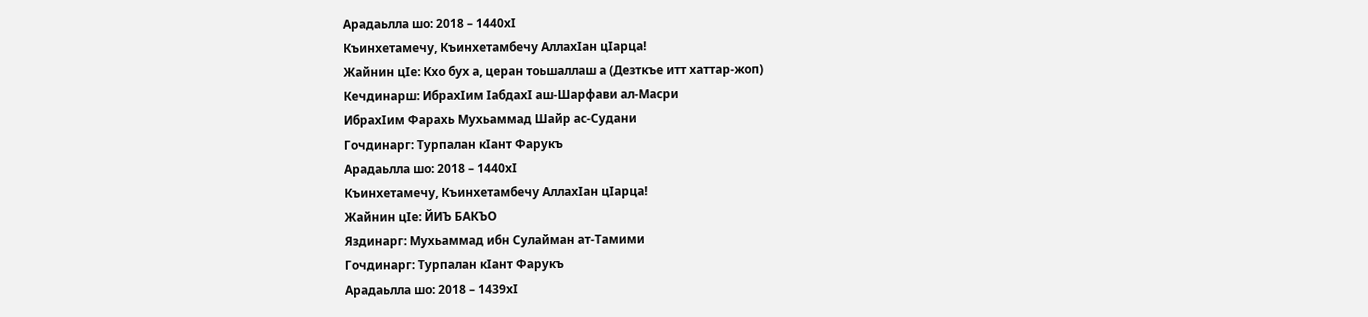Арадаьлла шо: 2018 – 1440хI
Къинхетамечу, Къинхетамбечу АллахIан цIарца!
Жайнин цIе: Кхо бух а, церан тоьшаллаш а (Дезткъе итт хаттар-жоп)
Кечдинарш: ИбрахIим IабдахI аш-Шарфави ал-Масри
ИбрахIим Фарахь Мухьаммад Шайр ас-Судани
Гочдинарг: Турпалан кIант Фарукъ
Арадаьлла шо: 2018 – 1440хI
Къинхетамечу, Къинхетамбечу АллахIан цIарца!
Жайнин цIе: ЙИЪ БАКЪО
Яздинарг: Мухьаммад ибн Сулайман ат-Тамими
Гочдинарг: Турпалан кIант Фарукъ
Арадаьлла шо: 2018 – 1439хI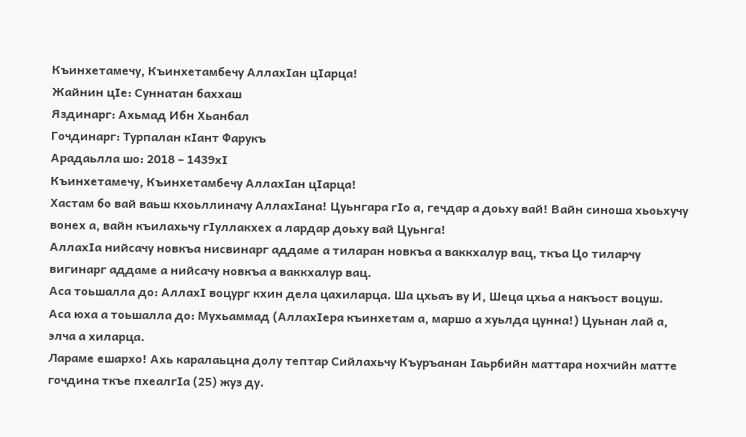Къинхетамечу, Къинхетамбечу АллахIан цIарца!
Жайнин цIе: Суннатан баххаш
Яздинарг: Ахьмад Ибн Хьанбал
Гочдинарг: Турпалан кIант Фарукъ
Арадаьлла шо: 2018 – 1439хI
Къинхетамечу, Къинхетамбечу АллахIан цIарца!
Хастам бо вай ваьш кхоьллиначу АллахIана! Цуьнгара гIо а, гечдар а доьху вай! Вайн синоша хьоьхучу вонех а, вайн къилахьчу гIуллакхех а лардар доьху вай Цуьнга!
АллахIа нийсачу новкъа нисвинарг аддаме а тиларан новкъа а ваккхалур вац, ткъа Цо тиларчу вигинарг аддаме а нийсачу новкъа а ваккхалур вац.
Аса тоьшалла до: АллахI воцург кхин дела цахиларца. Ша цхьаъ ву И, Шеца цхьа а накъост воцуш.
Аса юха а тоьшалла до: Мухьаммад (АллахIера къинхетам а, маршо а хуьлда цунна!) Цуьнан лай а, элча а хиларца.
Лараме ешархо! Ахь каралаьцна долу тептар Сийлахьчу Къуръанан Iаьрбийн маттара нохчийн матте гочдина ткъе пхеалгIа (25) жуз ду.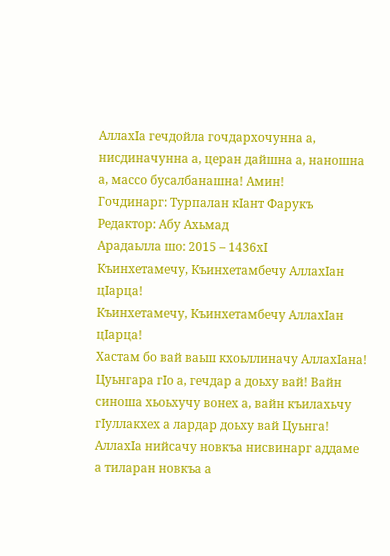АллахIа гечдойла гочдархочунна а, нисдиначунна а, церан дайшна а, наношна а, массо бусалбанашна! Амин!
Гочдинарг: Турпалан кIант Фарукъ
Редактор: Абу Ахьмад
Арадаьлла шо: 2015 – 1436хI
Къинхетамечу, Къинхетамбечу АллахIан цIарца!
Къинхетамечу, Къинхетамбечу АллахIан цIарца!
Хастам бо вай ваьш кхоьллиначу АллахIана! Цуьнгара гIо а, гечдар а доьху вай! Вайн синоша хьоьхучу вонех а, вайн къилахьчу гIуллакхех а лардар доьху вай Цуьнга!
АллахIа нийсачу новкъа нисвинарг аддаме а тиларан новкъа а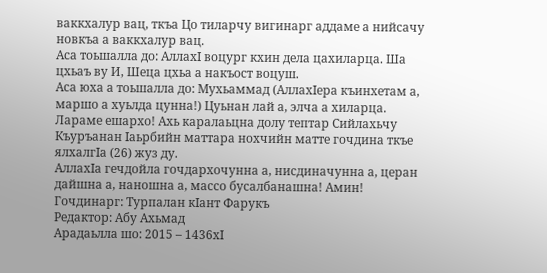ваккхалур вац, ткъа Цо тиларчу вигинарг аддаме а нийсачу новкъа а ваккхалур вац.
Аса тоьшалла до: АллахI воцург кхин дела цахиларца. Ша цхьаъ ву И, Шеца цхьа а накъост воцуш.
Аса юха а тоьшалла до: Мухьаммад (АллахIера къинхетам а, маршо а хуьлда цунна!) Цуьнан лай а, элча а хиларца.
Лараме ешархо! Ахь каралаьцна долу тептар Сийлахьчу Къуръанан Iаьрбийн маттара нохчийн матте гочдина ткъе ялхалгIа (26) жуз ду.
АллахIа гечдойла гочдархочунна а, нисдиначунна а, церан дайшна а, наношна а, массо бусалбанашна! Амин!
Гочдинарг: Турпалан кIант Фарукъ
Редактор: Абу Ахьмад
Арадаьлла шо: 2015 – 1436хI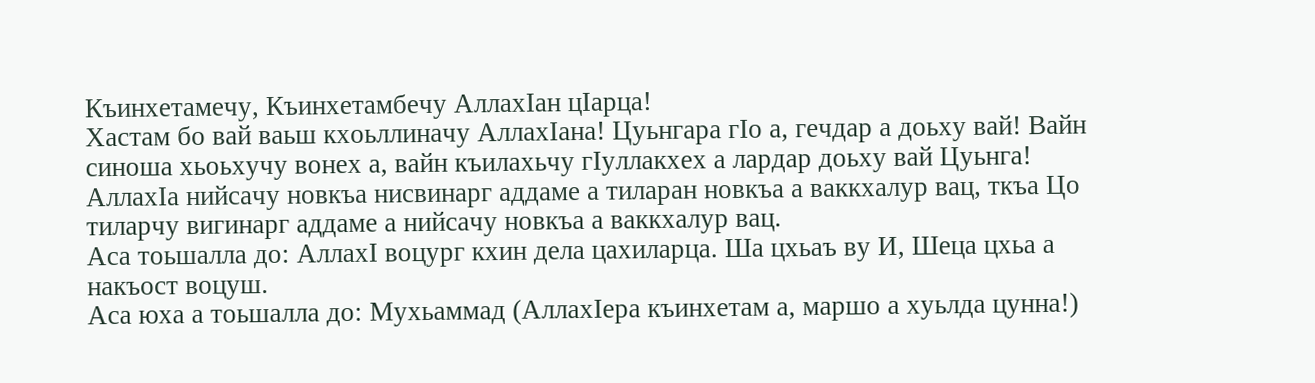Къинхетамечу, Къинхетамбечу АллахIан цIарца!
Хастам бо вай ваьш кхоьллиначу АллахIана! Цуьнгара гIо а, гечдар а доьху вай! Вайн синоша хьоьхучу вонех а, вайн къилахьчу гIуллакхех а лардар доьху вай Цуьнга!
АллахIа нийсачу новкъа нисвинарг аддаме а тиларан новкъа а ваккхалур вац, ткъа Цо тиларчу вигинарг аддаме а нийсачу новкъа а ваккхалур вац.
Аса тоьшалла до: АллахI воцург кхин дела цахиларца. Ша цхьаъ ву И, Шеца цхьа а накъост воцуш.
Аса юха а тоьшалла до: Мухьаммад (АллахIера къинхетам а, маршо а хуьлда цунна!)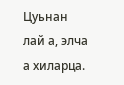Цуьнан лай а, элча а хиларца.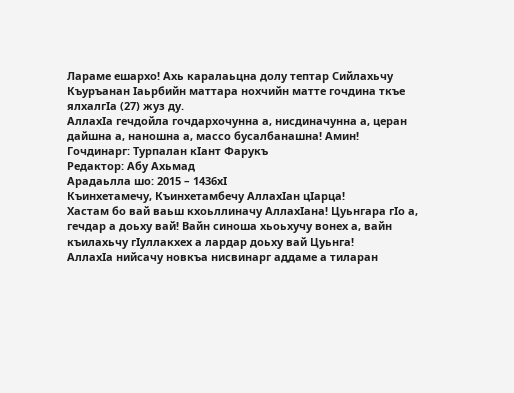Лараме ешархо! Ахь каралаьцна долу тептар Сийлахьчу Къуръанан Iаьрбийн маттара нохчийн матте гочдина ткъе ялхалгIа (27) жуз ду.
АллахIа гечдойла гочдархочунна а, нисдиначунна а, церан дайшна а, наношна а, массо бусалбанашна! Амин!
Гочдинарг: Турпалан кIант Фарукъ
Редактор: Абу Ахьмад
Арадаьлла шо: 2015 – 1436хI
Къинхетамечу, Къинхетамбечу АллахIан цIарца!
Хастам бо вай ваьш кхоьллиначу АллахIана! Цуьнгара гIо а, гечдар а доьху вай! Вайн синоша хьоьхучу вонех а, вайн къилахьчу гIуллакхех а лардар доьху вай Цуьнга!
АллахIа нийсачу новкъа нисвинарг аддаме а тиларан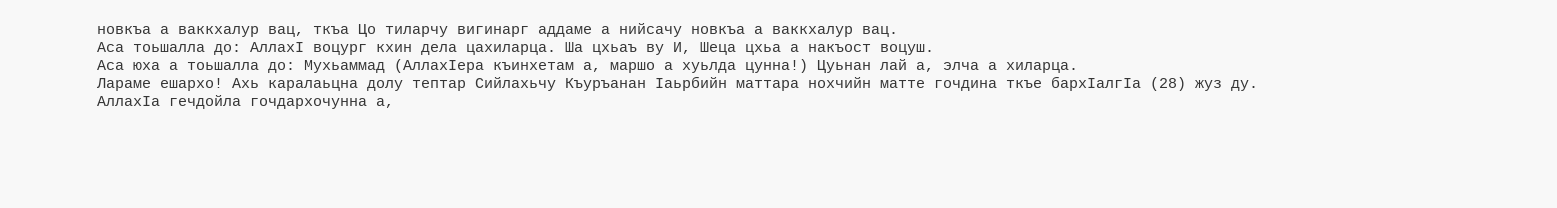новкъа а ваккхалур вац, ткъа Цо тиларчу вигинарг аддаме а нийсачу новкъа а ваккхалур вац.
Аса тоьшалла до: АллахI воцург кхин дела цахиларца. Ша цхьаъ ву И, Шеца цхьа а накъост воцуш.
Аса юха а тоьшалла до: Мухьаммад (АллахIера къинхетам а, маршо а хуьлда цунна!) Цуьнан лай а, элча а хиларца.
Лараме ешархо! Ахь каралаьцна долу тептар Сийлахьчу Къуръанан Iаьрбийн маттара нохчийн матте гочдина ткъе бархIалгIа (28) жуз ду.
АллахIа гечдойла гочдархочунна а,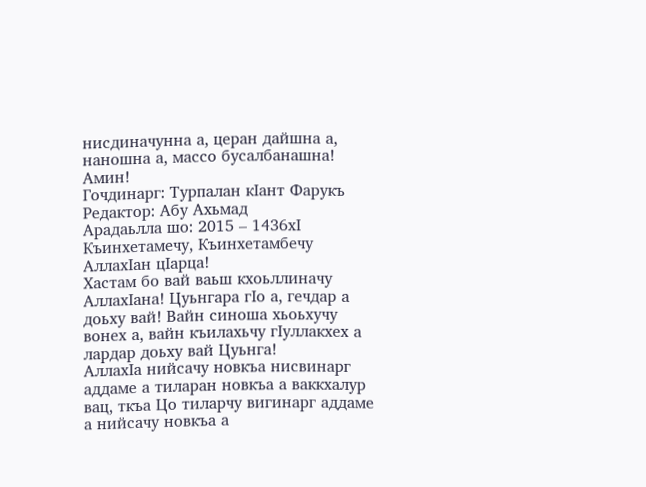нисдиначунна а, церан дайшна а, наношна а, массо бусалбанашна! Амин!
Гочдинарг: Турпалан кIант Фарукъ
Редактор: Абу Ахьмад
Арадаьлла шо: 2015 – 1436хI
Къинхетамечу, Къинхетамбечу АллахIан цIарца!
Хастам бо вай ваьш кхоьллиначу АллахIана! Цуьнгара гIо а, гечдар а доьху вай! Вайн синоша хьоьхучу вонех а, вайн къилахьчу гIуллакхех а лардар доьху вай Цуьнга!
АллахIа нийсачу новкъа нисвинарг аддаме а тиларан новкъа а ваккхалур вац, ткъа Цо тиларчу вигинарг аддаме а нийсачу новкъа а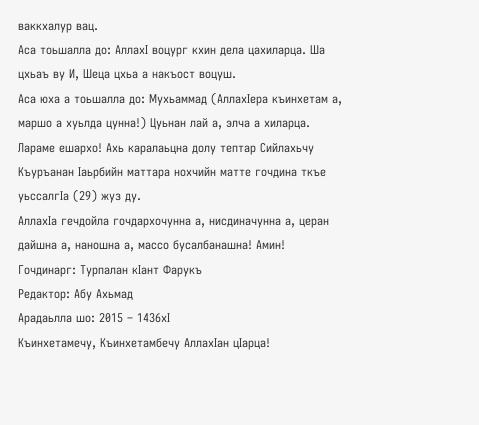ваккхалур вац.
Аса тоьшалла до: АллахI воцург кхин дела цахиларца. Ша цхьаъ ву И, Шеца цхьа а накъост воцуш.
Аса юха а тоьшалла до: Мухьаммад (АллахIера къинхетам а, маршо а хуьлда цунна!) Цуьнан лай а, элча а хиларца.
Лараме ешархо! Ахь каралаьцна долу тептар Сийлахьчу Къуръанан Iаьрбийн маттара нохчийн матте гочдина ткъе уьссалгIа (29) жуз ду.
АллахIа гечдойла гочдархочунна а, нисдиначунна а, церан дайшна а, наношна а, массо бусалбанашна! Амин!
Гочдинарг: Турпалан кIант Фарукъ
Редактор: Абу Ахьмад
Арадаьлла шо: 2015 – 1436хI
Къинхетамечу, Къинхетамбечу АллахIан цIарца!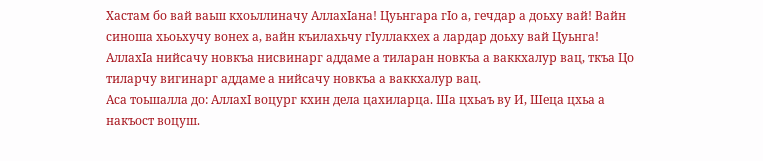Хастам бо вай ваьш кхоьллиначу АллахIана! Цуьнгара гIо а, гечдар а доьху вай! Вайн синоша хьоьхучу вонех а, вайн къилахьчу гIуллакхех а лардар доьху вай Цуьнга!
АллахIа нийсачу новкъа нисвинарг аддаме а тиларан новкъа а ваккхалур вац, ткъа Цо тиларчу вигинарг аддаме а нийсачу новкъа а ваккхалур вац.
Аса тоьшалла до: АллахI воцург кхин дела цахиларца. Ша цхьаъ ву И, Шеца цхьа а накъост воцуш.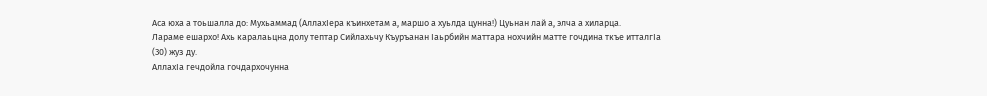Аса юха а тоьшалла до: Мухьаммад (АллахIера къинхетам а, маршо а хуьлда цунна!) Цуьнан лай а, элча а хиларца.
Лараме ешархо! Ахь каралаьцна долу тептар Сийлахьчу Къуръанан Iаьрбийн маттара нохчийн матте гочдина ткъе итталгIа (30) жуз ду.
АллахIа гечдойла гочдархочунна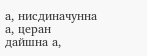а, нисдиначунна а, церан дайшна а,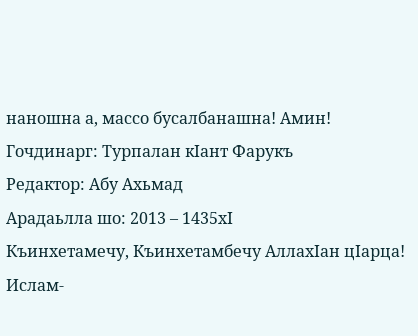наношна а, массо бусалбанашна! Амин!
Гочдинарг: Турпалан кIант Фарукъ
Редактор: Абу Ахьмад
Арадаьлла шо: 2013 – 1435хI
Къинхетамечу, Къинхетамбечу АллахIан цIарца!
Ислам-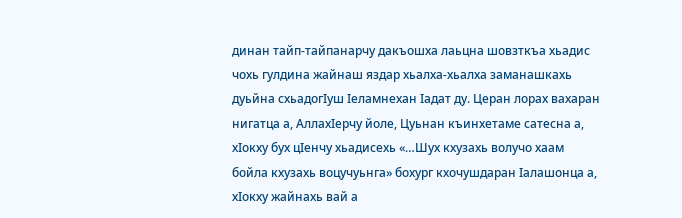динан тайп-тайпанарчу дакъошха лаьцна шовзткъа хьадис чохь гулдина жайнаш яздар хьалха-хьалха заманашкахь дуьйна схьадогIуш Iеламнехан Iадат ду. Церан лорах вахаран нигатца а, АллахIерчу йоле, Цуьнан къинхетаме сатесна а, хIокху бух цIенчу хьадисехь «…Шух кхузахь волучо хаам бойла кхузахь воцучуьнга» бохург кхочушдаран Iалашонца а, хIокху жайнахь вай а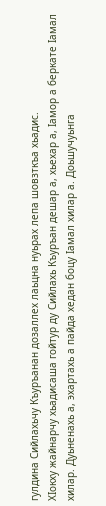гулдина Сийлахьчу Къуръанан дозаллех лаьцна нуьрах лепа шовзткъа хьадис.
ХIокху жайнарчу хьадисаша гойтур ду Сийлахь Къуръан дешар а, хьехар а, Iамор а беркате Iамал хилар. Дуьненахь а, эхартахь а пайда хедан боцу Iамал хилар а. Доьшучуьнга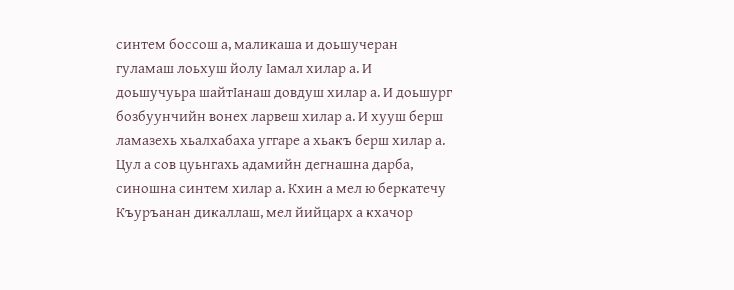синтем боссош а, маликаша и доьшучеран гуламаш лоьхуш йолу Iамал хилар а. И доьшучуьра шайтIанаш довдуш хилар а. И доьшург бозбуунчийн вонех ларвеш хилар а. И хууш берш ламазехь хьалхабаха уггаре а хьакъ берш хилар а. Цул а сов цуьнгахь адамийн дегнашна дарба, синошна синтем хилар а. Кхин а мел ю беркатечу Къуръанан дикаллаш, мел йийцарх а кхачор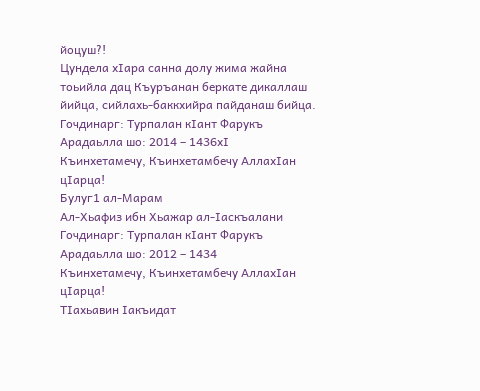йоцуш?!
Цундела хIара санна долу жима жайна тоьийла дац Къуръанан беркате дикаллаш йийца, сийлахь-баккхийра пайданаш бийца.
Гочдинарг: Турпалан кIант Фарукъ
Арадаьлла шо: 2014 – 1436хI
Къинхетамечу, Къинхетамбечу АллахIан цIарца!
Булуг1 ал-Марам
Ал-Хьафиз ибн Хьажар ал-Iаскъалани
Гочдинарг: Турпалан кIант Фарукъ
Арадаьлла шо: 2012 – 1434
Къинхетамечу, Къинхетамбечу АллахIан цIарца!
ТIахьавин Iакъидат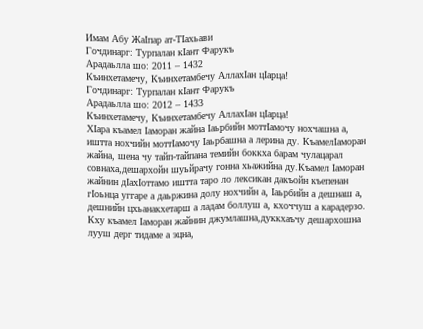Имам Абу ЖаIпар ат-ТIахьави
Гочдинарг: Турпалан кIант Фарукъ
Арадаьлла шо: 2011 – 1432
Къинхетамечу, Къинхетамбечу АллахIан цIарца!
Гочдинарг: Турпалан кIант Фарукъ
Арадаьлла шо: 2012 – 1433
Къинхетамечу, Къинхетамбечу АллахIан цIарца!
ХIара къамел Iаморан жайна Iаьрбийн моттIамочу нохчашна а, иштта нохчийн моттIамочу Iаьрбашна а лерина ду. КъамелIаморан жайна, шена чу тайп-тайпана темийн боккха барам чулацарал совнаха,дешархойн шуьйрачу гонна хьажийна ду.Къамел Iаморан жайнин дIахIоттамо иштта таро ло лексикан дакъойн къепенан гIоьнца уггаре а даьржина долу нохчийн а, Iаьрбийн а дешнаш а, дешнийн цхьанакхетарш а ладам боллуш а, кхоччуш а карадерзо. Кху къамел Iаморан жайнин джумлашна,дуккхаъчу дешархошна лууш дерг тидаме а эцна,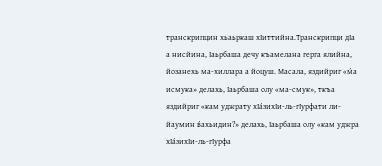транскрипцин хьаьркаш хIиттийна.Транскрипци дIа а нисйина, Iаьрбаша дечу къамелана герга ялийна, йозанехь ма-хиллара а йоцуш. Масала, яздийриг «м́а исмука» делахь, Iаьрбаша олу «ма-смук», ткъа яздийриг «кам уджрату хIáзихIи-ль-гIурфати ли-йаумин в́ахьидин?» делахь, Iаьрбаша олу «кам уджра хIáзихIи-ль-гIурфа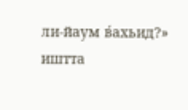ли-йаум в́ахьид?» иштта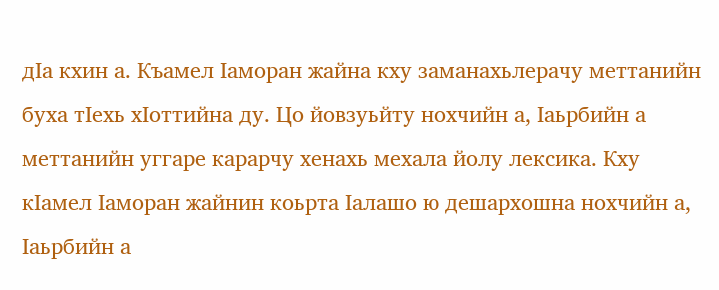дIа кхин а. Къамел Iаморан жайна кху заманахьлерачу меттанийн буха тIехь хIоттийна ду. Цо йовзуьйту нохчийн а, Iаьрбийн а меттанийн уггаре карарчу хенахь мехала йолу лексика. Кху кIамел Iаморан жайнин коьрта Iалашо ю дешархошна нохчийн а, Iаьрбийн а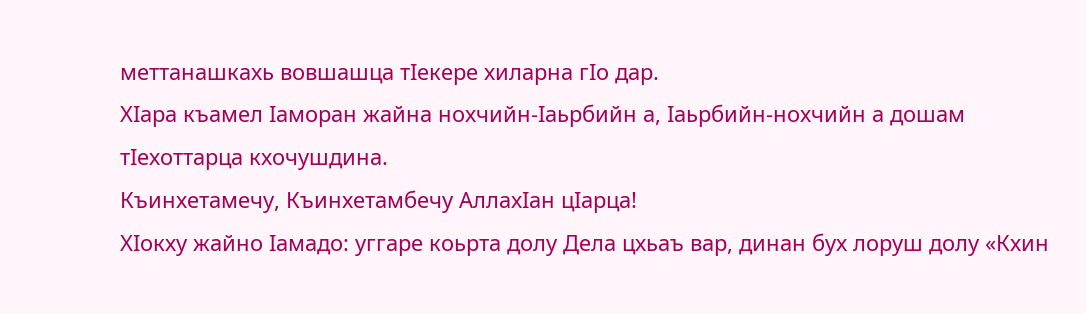меттанашкахь вовшашца тIекере хиларна гIо дар.
ХIара къамел Iаморан жайна нохчийн-Iаьрбийн а, Iаьрбийн-нохчийн а дошам тIехоттарца кхочушдина.
Къинхетамечу, Къинхетамбечу АллахIан цIарца!
ХIокху жайно Iамадо: уггаре коьрта долу Дела цхьаъ вар, динан бух лоруш долу «Кхин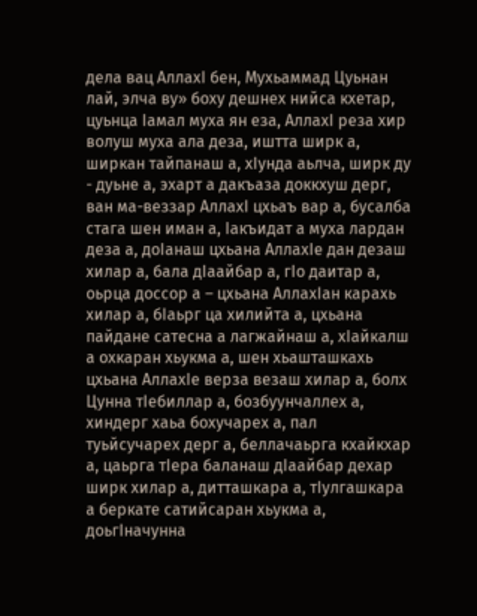дела вац АллахI бен, Мухьаммад Цуьнан лай, элча ву» боху дешнех нийса кхетар, цуьнца Iамал муха ян еза, АллахI реза хир волуш муха ала деза, иштта ширк а, ширкан тайпанаш а, хIунда аьлча, ширк ду - дуьне а, эхарт а дакъаза доккхуш дерг, ван ма-веззар АллахI цхьаъ вар а, бусалба стага шен иман а, Iакъидат а муха лардан деза а, доIанаш цхьана АллахIе дан дезаш хилар а, бала дIаайбар а, гIо даитар а, оьрца доссор а – цхьана АллахIан карахь хилар а, бIаьрг ца хилийта а, цхьана пайдане сатесна а лагжайнаш а, хIайкалш а охкаран хьукма а, шен хьашташкахь цхьана АллахIе верза везаш хилар а, болх Цунна тIебиллар а, бозбуунчаллех а, хиндерг хаьа бохучарех а, пал туьйсучарех дерг а, беллачаьрга кхайкхар а, цаьрга тIера баланаш дIаайбар дехар ширк хилар а, дитташкара а, тIулгашкара а беркате сатийсаран хьукма а, доьгIначунна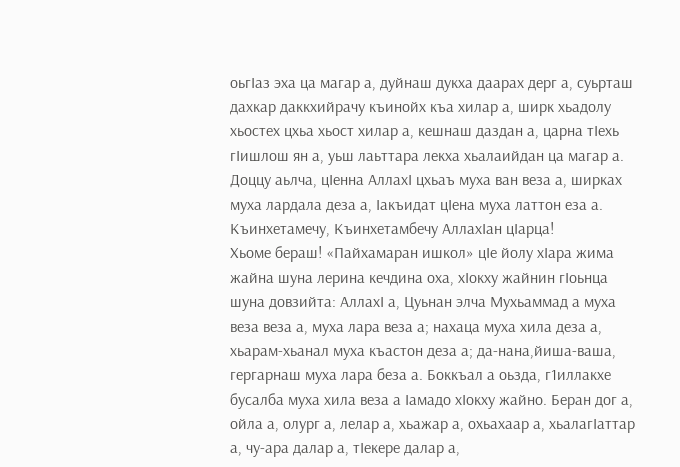оьгIаз эха ца магар а, дуйнаш дукха даарах дерг а, суьрташ дахкар даккхийрачу къинойх къа хилар а, ширк хьадолу хьостех цхьа хьост хилар а, кешнаш даздан а, царна тIехь гIишлош ян а, уьш лаьттара лекха хьалаийдан ца магар а. Доццу аьлча, цIенна АллахI цхьаъ муха ван веза а, ширках муха лардала деза а, Iакъидат цIена муха латтон еза а.
Къинхетамечу, Къинхетамбечу АллахIан цIарца!
Хьоме бераш! «Пайхамаран ишкол» цIе йолу хIара жима жайна шуна лерина кечдина оха, хIокху жайнин гIоьнца шуна довзийта: АллахI а, Цуьнан элча Мухьаммад а муха веза веза а, муха лара веза а; нахаца муха хила деза а, хьарам-хьанал муха къастон деза а; да-нана,йиша-ваша, гергарнаш муха лара беза а. Боккъал а оьзда, г1иллакхе бусалба муха хила веза а Iамадо хIокху жайно. Беран дог а, ойла а, олург а, лелар а, хьажар а, охьахаар а, хьалагIаттар а, чу-ара далар а, тIекере далар а,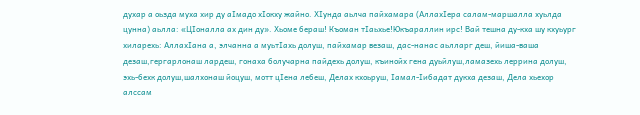духар а оьзда муха хир ду аIмадо хIокху жайно. ХIунда аьлча пайхамара (АллахIера салам-маршалла хуьлда цунна) аьлла: «ЦIоналла ах дин ду». Хьоме бераш! Къоман тIаьхье!Юкъараллин ирс! Вай тешна ду-кха шу кхуьург хиларехь: АллахIана а, элчанна а муьтIахь долуш, пайхамар везаш, дас-нанас аьлларг деш, йиша-ваша дезаш,гергарлонаш лардеш, гонаха болучарна пайдехь долуш, къинойх гена дуьйлуш,ламазехь леррина долуш, эхь-бехк долуш,шалхонаш йоцуш, мотт цIена лебеш, Делах кхоьруш, Iамал-Iибадат дукха дезаш, Дела хьехор алссам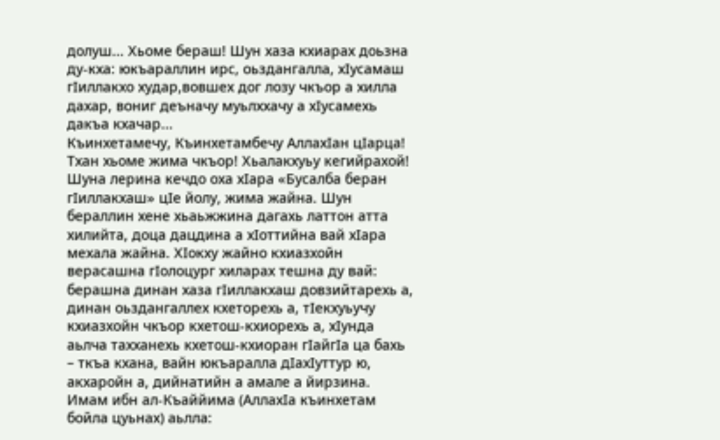долуш... Хьоме бераш! Шун хаза кхиарах доьзна ду-кха: юкъараллин ирс, оьздангалла, хIусамаш гIиллакхо худар,вовшех дог лозу чкъор а хилла дахар, вониг деъначу муьлххачу а хIусамехь дакъа кхачар...
Къинхетамечу, Къинхетамбечу АллахIан цIарца!
Тхан хьоме жима чкъор! Хьалакхуьу кегийрахой! Шуна лерина кечдо оха хIара «Бусалба беран гIиллакхаш» цIе йолу, жима жайна. Шун бераллин хене хьаьжжина дагахь латтон атта хилийта, доца дацдина а хIоттийна вай хIара мехала жайна. ХIокху жайно кхиазхойн верасашна гIолоцург хиларах тешна ду вай: берашна динан хаза гIиллакхаш довзийтарехь а, динан оьздангаллех кхеторехь а, тIекхуьучу кхиазхойн чкъор кхетош-кхиорехь а, хIунда аьлча тахханехь кхетош-кхиоран гIайгIа ца бахь – ткъа кхана, вайн юкъаралла дIахIуттур ю, акхаройн а, дийнатийн а амале а йирзина. Имам ибн ал-Къаййима (АллахIа къинхетам бойла цуьнах) аьлла: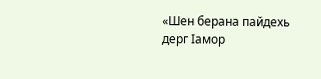«Шен берана пайдехь дерг Iамор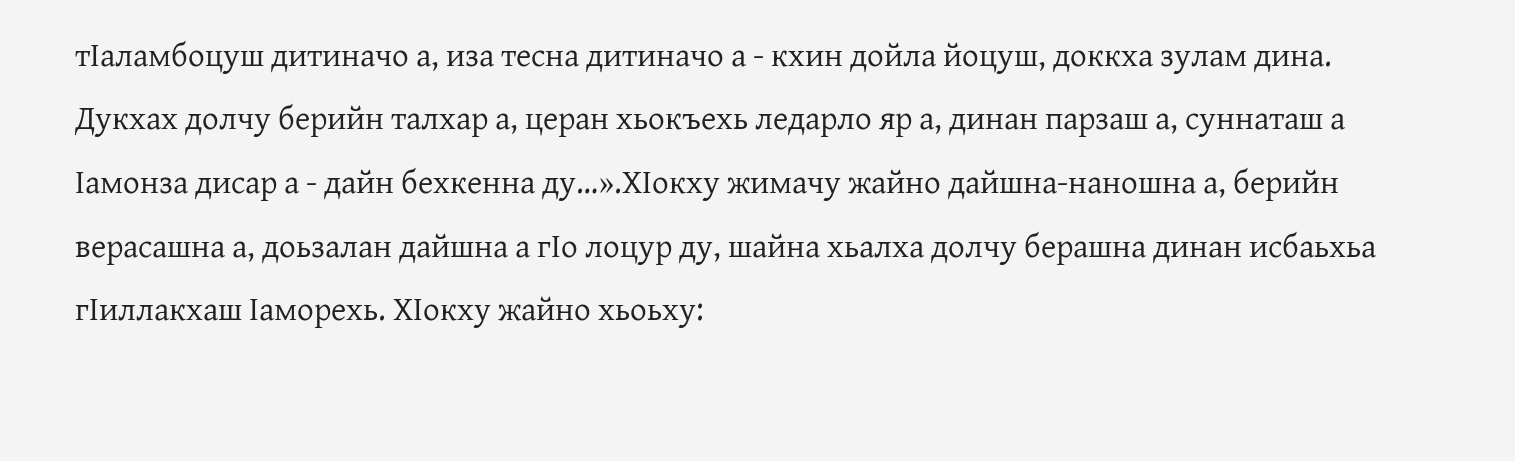тIаламбоцуш дитиначо а, иза тесна дитиначо а - кхин дойла йоцуш, доккха зулам дина. Дукхах долчу берийн талхар а, церан хьокъехь ледарло яр а, динан парзаш а, суннаташ а Iамонза дисар а - дайн бехкенна ду…».ХIокху жимачу жайно дайшна-наношна а, берийн верасашна а, доьзалан дайшна а гIо лоцур ду, шайна хьалха долчу берашна динан исбаьхьа гIиллакхаш Iаморехь. ХIокху жайно хьоьху: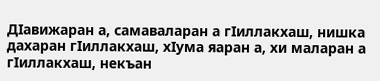ДIавижаран а, самаваларан а гIиллакхаш, нишка дахаран гIиллакхаш, хIума яаран а, хи маларан а гIиллакхаш, некъан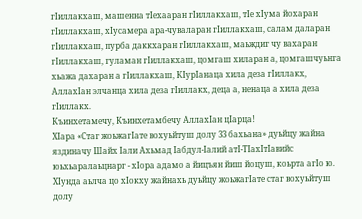гIиллакхаш, машенна тIехааран гIиллакхаш, тIе хIума йохаран гIиллакхаш, хIусамера ара-чуваларан гIиллакхаш, салам даларан гIиллакхаш, пурба даккхаран гIиллакхаш, маьждиг чу вахаран гIиллакхаш, гуламан гIиллакхаш, цомгаш хиларан а, цомгашчуьнга хьажа дахаран а гIиллакхаш, КIурIанаца хила деза гIиллакх, АллахIан элчанца хила деза гIиллакх, деца а, ненаца а хила деза гIиллакх.
Къинхетамечу, Къинхетамбечу АллахIан цIарца!
ХIара «Стаг жоьжагIате вохуьйтуш долу 33 бахьана» дуьйцу жайна яздиначу Шайх Iали Ахьмад Iабдул-Iалий атI-ТIахIтIавийс юьхьаралаьцнарг - хIора адамо а йицъян йиш йоцуш, коьрта агIо ю. ХIунда аьлча цо хIокху жайнахь дуьйцу жоьжагIате стаг вохуьйтуш долу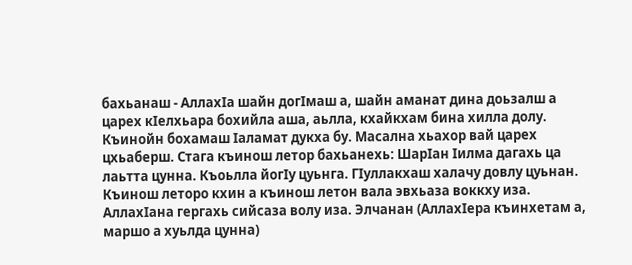бахьанаш - АллахIа шайн догIмаш а, шайн аманат дина доьзалш а царех кIелхьара бохийла аша, аьлла, кхайкхам бина хилла долу. Къинойн бохамаш Iаламат дукха бу. Масална хьахор вай царех цхьаберш. Стага къинош летор бахьанехь: ШарIан Iилма дагахь ца лаьтта цунна. Къоьлла йогIу цуьнга. ГIуллакхаш халачу довлу цуьнан. Къинош леторо кхин а къинош летон вала эвхьаза воккху иза. АллахIана гергахь сийсаза волу иза. Элчанан (АллахIера къинхетам а, маршо а хуьлда цунна)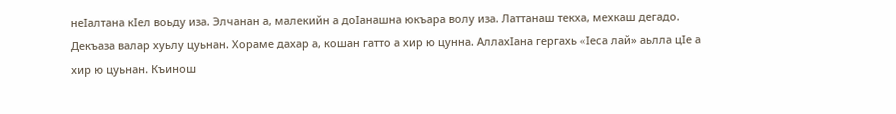неIалтана кIел воьду иза. Элчанан а, малекийн а доIанашна юкъара волу иза. Латтанаш текха, мехкаш дегадо. Декъаза валар хуьлу цуьнан. Хораме дахар а, кошан гатто а хир ю цунна. АллахIана гергахь «Iеса лай» аьлла цIе а хир ю цуьнан. Къинош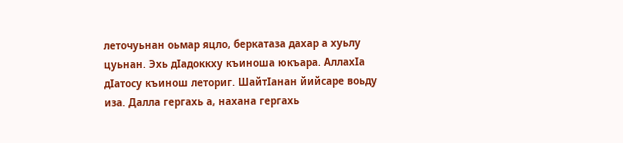леточуьнан оьмар яцло, беркатаза дахар а хуьлу цуьнан. Эхь дIадоккху къиноша юкъара. АллахIа дIатосу къинош леториг. ШайтIанан йийсаре воьду иза. Далла гергахь а, нахана гергахь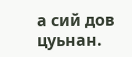а сий дов цуьнан.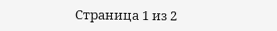Страница 1 из 2